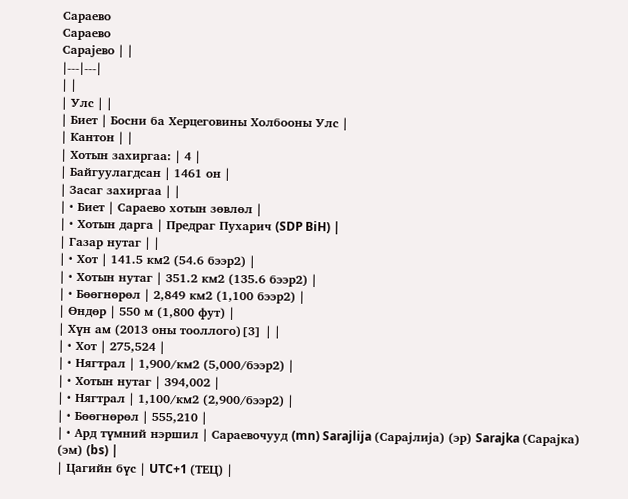Сараево
Сараево
Сарајево | |
|---|---|
| |
| Улс | |
| Биет | Босни ба Херцеговины Холбооны Улс |
| Кантон | |
| Хотын захиргаа: | 4 |
| Байгуулагдсан | 1461 он |
| Засаг захиргаа | |
| • Биет | Сараево хотын зөвлөл |
| • Хотын дарга | Предраг Пухарич (SDP BiH) |
| Газар нутаг | |
| • Хот | 141.5 км2 (54.6 бээр2) |
| • Хотын нутаг | 351.2 км2 (135.6 бээр2) |
| • Бөөгнөрөл | 2,849 км2 (1,100 бээр2) |
| Өндөр | 550 м (1,800 фут) |
| Хүн ам (2013 оны тооллого)[3] | |
| • Хот | 275,524 |
| • Нягтрал | 1,900/км2 (5,000/бээр2) |
| • Хотын нутаг | 394,002 |
| • Нягтрал | 1,100/км2 (2,900/бээр2) |
| • Бөөгнөрөл | 555,210 |
| • Ард түмний нэршил | Сараевочууд (mn) Sarajlija (Сарајлија) (эр) Sarajka (Сарајка) (эм) (bs) |
| Цагийн бүс | UTC+1 (ТЕЦ) |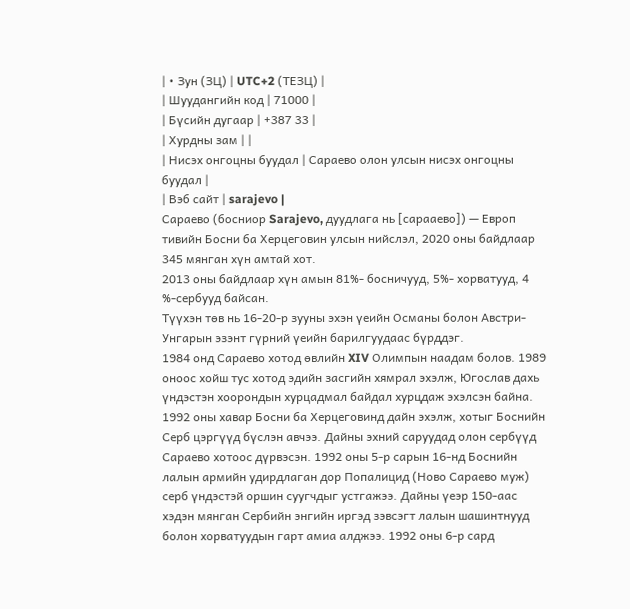| • Зун (ЗЦ) | UTC+2 (ТЕЗЦ) |
| Шуудангийн код | 71000 |
| Бүсийн дугаар | +387 33 |
| Хурдны зам | |
| Нисэх онгоцны буудал | Сараево олон улсын нисэх онгоцны буудал |
| Вэб сайт | sarajevo |
Сараево (босниор Sarajevo, дуудлага нь [сарааево]) — Европ тивийн Босни ба Херцеговин улсын нийслэл, 2020 оны байдлаар 345 мянган хүн амтай хот.
2013 оны байдлаар хүн амын 81%- босничууд, 5%- хорватууд, 4 %-сербууд байсан.
Түүхэн төв нь 16-20-р зууны эхэн үеийн Османы болон Австри-Унгарын эзэнт гүрний үеийн барилгуудаас бүрддэг.
1984 онд Сараево хотод өвлийн XIV Олимпын наадам болов. 1989 оноос хойш тус хотод эдийн засгийн хямрал эхэлж, Югослав дахь үндэстэн хоорондын хурцадмал байдал хурцдаж эхэлсэн байна.
1992 оны хавар Босни ба Херцеговинд дайн эхэлж, хотыг Боснийн Серб цэргүүд бүслэн авчээ. Дайны эхний саруудад олон сербүүд Сараево хотоос дүрвэсэн. 1992 оны 5-р сарын 16-нд Боснийн лалын армийн удирдлаган дор Попалицид (Ново Сараево муж) серб үндэстэй оршин суугчдыг устгажээ. Дайны үеэр 150-аас хэдэн мянган Сербийн энгийн иргэд зэвсэгт лалын шашинтнууд болон хорватуудын гарт амиа алджээ. 1992 оны 6-р сард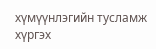хүмүүнлэгийн тусламж хүргэх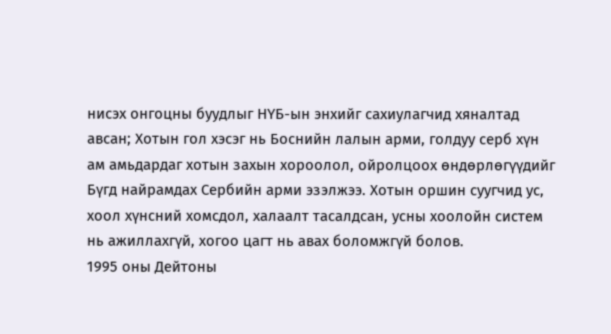нисэх онгоцны буудлыг НҮБ-ын энхийг сахиулагчид хяналтад авсан; Хотын гол хэсэг нь Боснийн лалын арми, голдуу серб хүн ам амьдардаг хотын захын хороолол, ойролцоох өндөрлөгүүдийг Бүгд найрамдах Сербийн арми эзэлжээ. Хотын оршин суугчид ус, хоол хүнсний хомсдол, халаалт тасалдсан, усны хоолойн систем нь ажиллахгүй, хогоо цагт нь авах боломжгүй болов.
1995 оны Дейтоны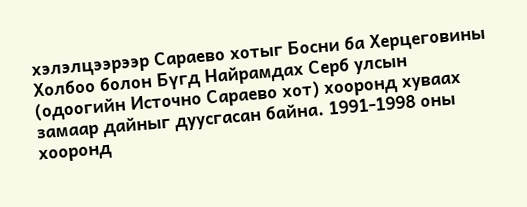хэлэлцээрээр Сараево хотыг Босни ба Херцеговины Холбоо болон Бүгд Найрамдах Серб улсын (одоогийн Источно Сараево хот) хооронд хуваах замаар дайныг дуусгасан байна. 1991-1998 оны хооронд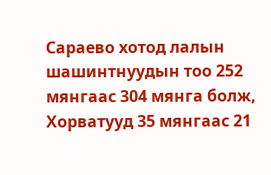Сараево хотод лалын шашинтнуудын тоо 252 мянгаас 304 мянга болж, Хорватууд 35 мянгаас 21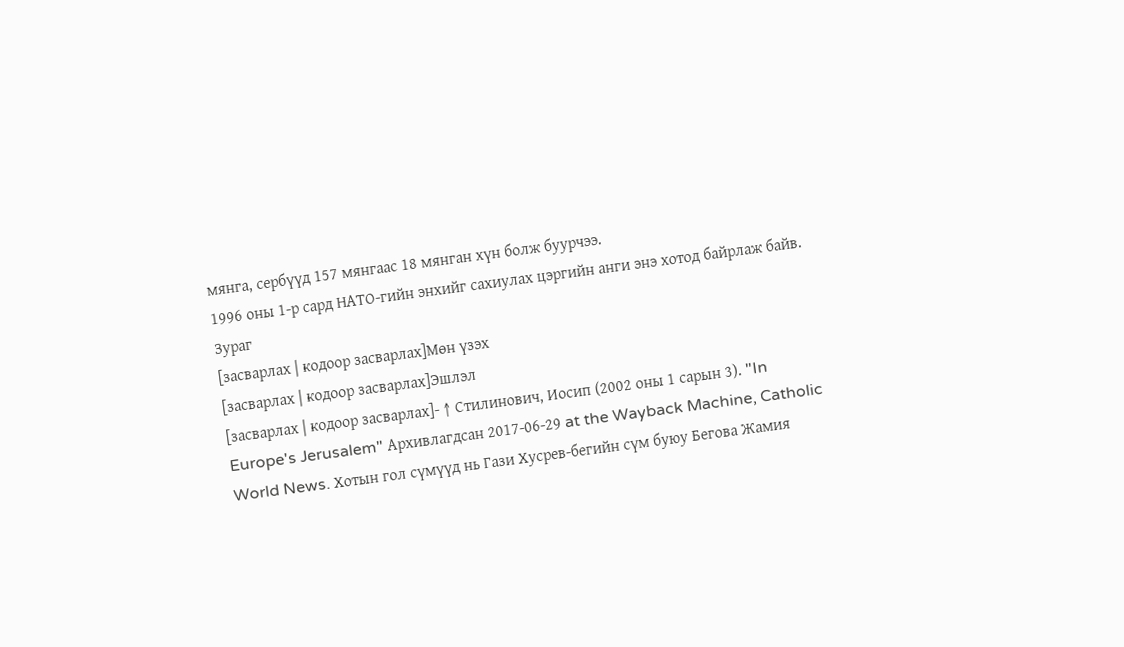мянга, сербүүд 157 мянгаас 18 мянган хүн болж буурчээ.
1996 оны 1-р сард НАТО-гийн энхийг сахиулах цэргийн анги энэ хотод байрлаж байв.
Зураг
[засварлах | кодоор засварлах]Мөн үзэх
[засварлах | кодоор засварлах]Эшлэл
[засварлах | кодоор засварлах]- ↑ Стилинович, Иосип (2002 оны 1 сарын 3). "In Europe's Jerusalem" Архивлагдсан 2017-06-29 at the Wayback Machine, Catholic World News. Хотын гол сүмүүд нь Гази Хусрев-бегийн сүм буюу Бегова Жамия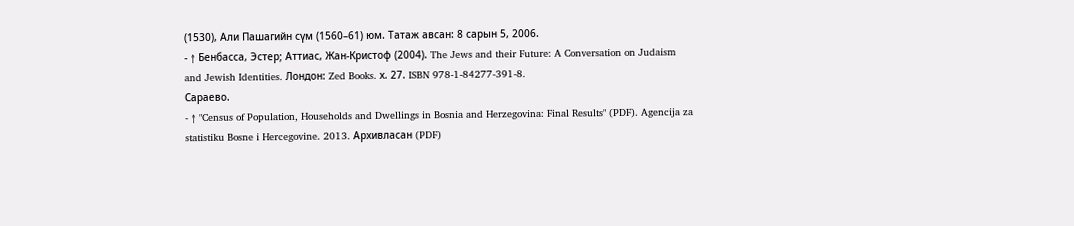(1530), Али Пашагийн сүм (1560–61) юм. Татаж авсан: 8 сарын 5, 2006.
- ↑ Бенбасса, Эстер; Аттиас, Жан-Кристоф (2004). The Jews and their Future: A Conversation on Judaism and Jewish Identities. Лондон: Zed Books. х. 27. ISBN 978-1-84277-391-8.
Сараево.
- ↑ "Census of Population, Households and Dwellings in Bosnia and Herzegovina: Final Results" (PDF). Agencija za statistiku Bosne i Hercegovine. 2013. Архивласан (PDF)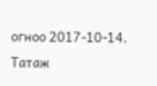огноо 2017-10-14. Татаж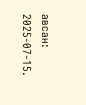авсан: 2025-07-15.